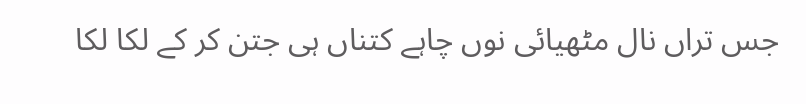جس تراں نال مٹھیائی نوں چاہے کتناں ہی جتن کر کے لکا لکا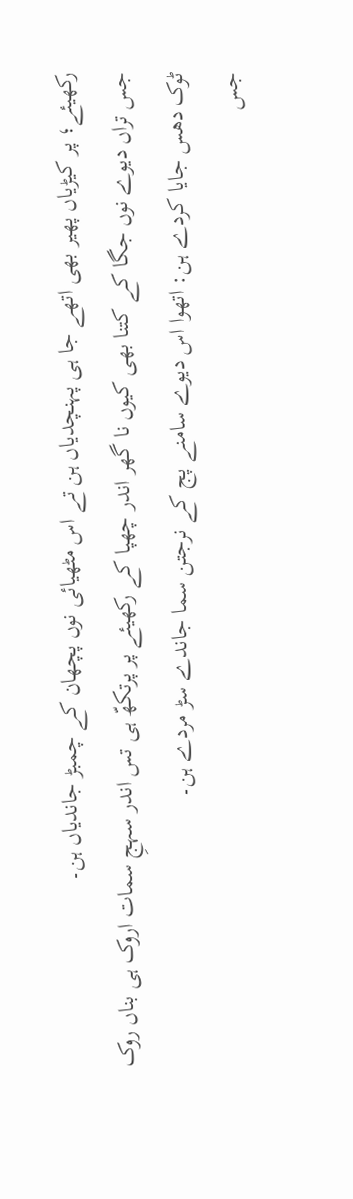رکھیئے؛ پر کیڑیاں پھیر بھی اتھے جا ہی پہنچدیاں ہن تے اس مٹھیائی نوں پچھان کے چمبڑ جاندیاں ہن۔
جس تراں دیوے نوں جگا کے کتنا بھی کیوں نا گھر اندر چھپا کے رکھیئے پر پرتکھّ ہی تس اندر سہجِ سمات اروک ہی بناں روک ٹوک دھس جایا کردے ہن: اتھوا اس دیوے سامنے پج کے نرجتن سما جاندے سڑ مردے ہن۔
جس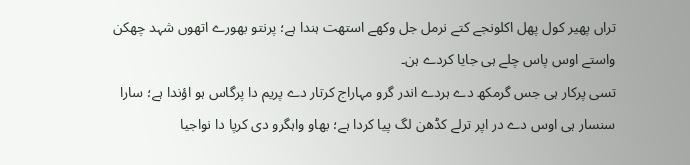تراں پھیر کول پھل اکلونجے کتے نرمل جل وکھے استھت ہندا ہے؛ پرنتو بھورے اتھوں شہد چھکن واستے اوس پاس چلے ہی جایا کردے ہن۔
تسی پرکار ہی جس گرمکھ دے ہردے اندر گرو مہاراج کرتار دے پریم دا پرگاس ہو اؤندا ہے؛ سارا سنسار ہی اوس دے در اپر ترلے کڈھن لگ پیا کردا ہے؛ بھاو واہگرو دی کرپا دا نواجیا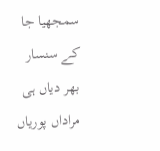سمجھیا جا کے سنسار بھر دیاں ہی مراداں پوریاں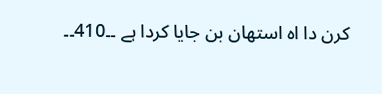کرن دا اہ استھان بن جایا کردا ہے ۔۔410۔۔